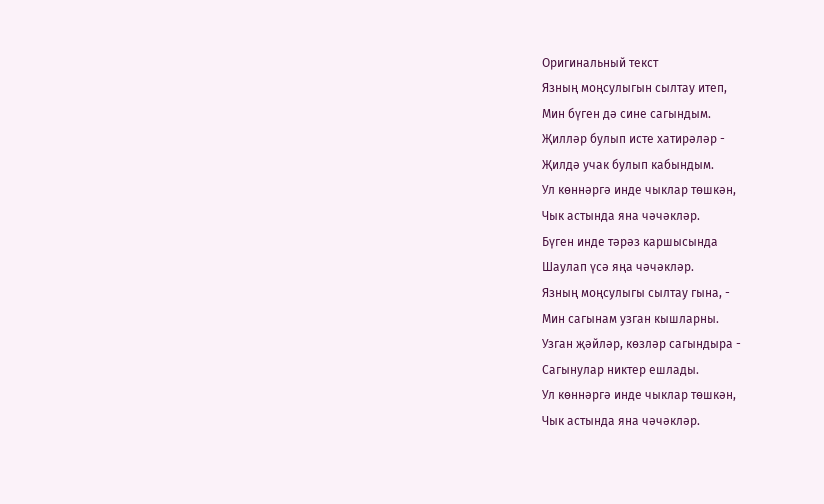Оригинальный текст
Язның моңсулыгын сылтау итеп,
Мин бүген дә сине сагындым.
Җилләр булып исте хатирәләр -
Җилдә учак булып кабындым.
Ул көннәргә инде чыклар төшкән,
Чык астында яна чәчәкләр.
Бүген инде тәрәз каршысында
Шаулап үсә яңа чәчәкләр.
Язның моңсулыгы сылтау гына, -
Мин сагынам узган кышларны.
Узган җәйләр, көзләр сагындыра -
Сагынулар никтер ешлады.
Ул көннәргә инде чыклар төшкән,
Чык астында яна чәчәкләр.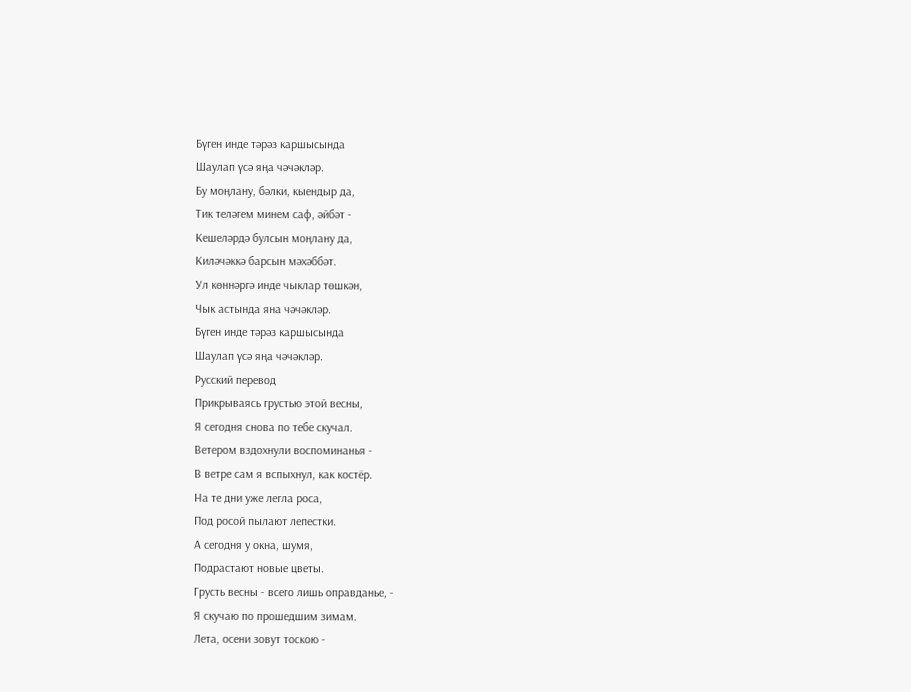Бүген инде тәрәз каршысында
Шаулап үсә яңа чәчәкләр.
Бу моңлану, бәлки, кыендыр да,
Тик теләгем минем саф, әйбәт -
Кешеләрдә булсын моңлану да,
Киләчәккә барсын мәхәббәт.
Ул көннәргә инде чыклар төшкән,
Чык астында яна чәчәкләр.
Бүген инде тәрәз каршысында
Шаулап үсә яңа чәчәкләр.
Русский перевод
Прикрываясь грустью этой весны,
Я сегодня снова по тебе скучал.
Ветером вздохнули воспоминанья -
В ветре сам я вспыхнул, как костёр.
На те дни уже легла роса,
Под росой пылают лепестки.
А сегодня у окна, шумя,
Подрастают новые цветы.
Грусть весны - всего лишь оправданье, -
Я скучаю по прошедшим зимам.
Лета, осени зовут тоскою -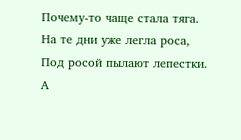Почему-то чаще стала тяга.
На те дни уже легла роса,
Под росой пылают лепестки.
А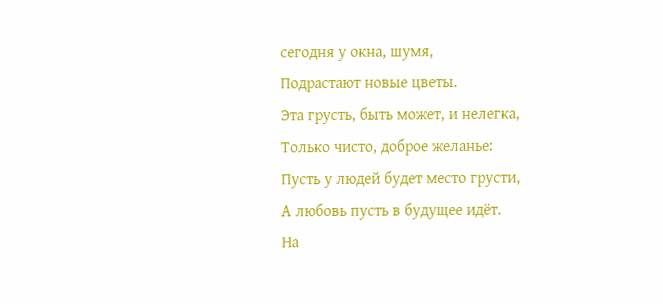сегодня у окна, шумя,
Подрастают новые цветы.
Эта грусть, быть может, и нелегка,
Только чисто, доброе желанье:
Пусть у людей будет место грусти,
А любовь пусть в будущее идёт.
На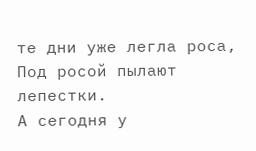те дни уже легла роса,
Под росой пылают лепестки.
А сегодня у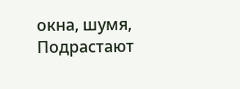окна, шумя,
Подрастают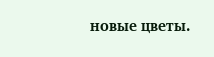новые цветы.